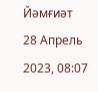Йәмғиәт
28 Апрель 2023, 08:07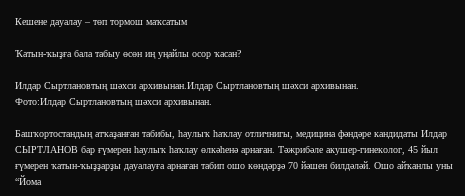Кешене дауалау – төп тормош маҡсатым

Ҡатын-ҡыҙға бала табыу өсөн иң уңайлы осор ҡасан?

Илдар Сыртлановтың шәхси архивынан.Илдар Сыртлановтың шәхси архивынан.
Фото:Илдар Сыртлановтың шәхси архивынан.

Башҡортостандың атҡаҙанған табибы, һаулыҡ һаҡлау отличнигы, медицина фәндәре кандидаты Илдар СЫРТЛАНОВ бар ғүмерен һаулыҡ һаҡлау өлкәһенә арнаған. Тәжрибәле акушер-гинеколог, 45 йыл ғүмерен ҡатын-ҡыҙҙарҙы дауалауға арнаған табип ошо көндәрҙә 70 йәшен билдәләй. Ошо айҡанлы уны “Йома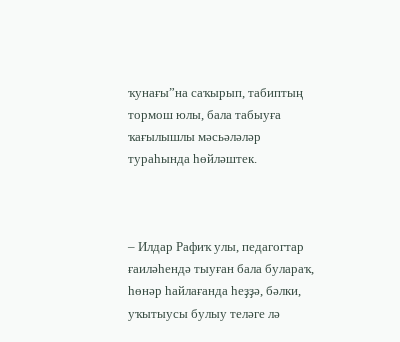ҡунағы”на саҡырып, табиптың тормош юлы, бала табыуға ҡағылышлы мәсьәләләр тураһында һөйләштек.



– Илдар Рафиҡ улы, педагогтар ғаиләһендә тыуған бала булараҡ, һөнәр һайлағанда һеҙҙә, бәлки, уҡытыусы булыу теләге лә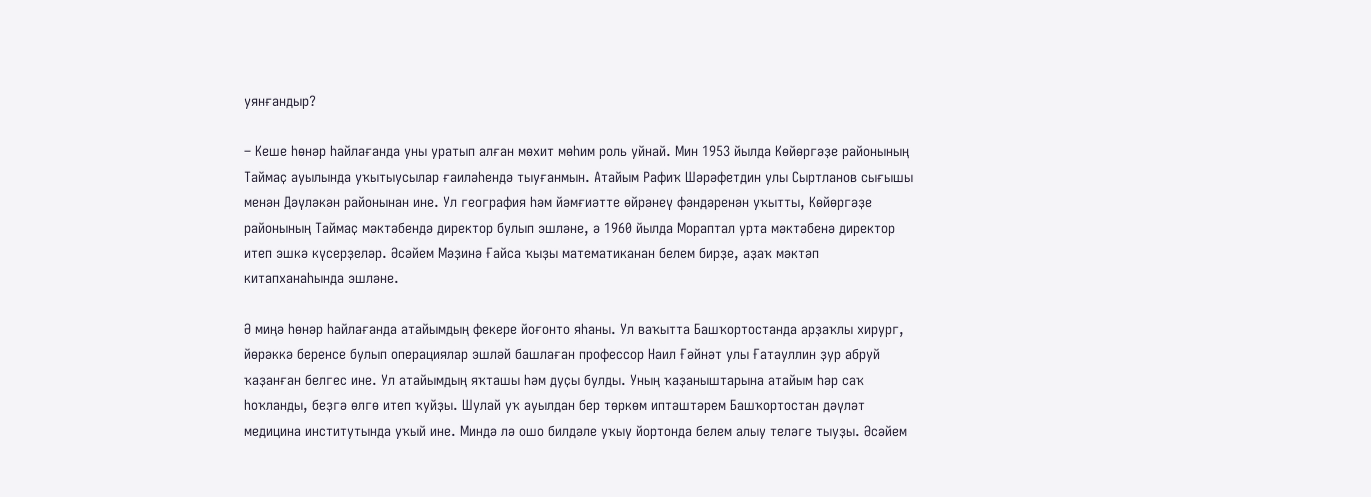уянғандыр?

– Кеше һөнәр һайлағанда уны уратып алған мөхит мөһим роль уйнай. Мин 1953 йылда Көйөргәҙе районының Таймаҫ ауылында уҡытыусылар ғаиләһендә тыуғанмын. Атайым Рафиҡ Шәрәфетдин улы Сыртланов сығышы менән Дәүләкән районынан ине. Ул география һәм йәмғиәтте өйрәнеү фәндәренән уҡытты, Көйөргәҙе районының Таймаҫ мәктәбендә директор булып эшләне, ә 1960 йылда Мораптал урта мәктәбенә директор итеп эшкә күсерҙеләр. Әсәйем Мәҙинә Ғайса ҡыҙы математиканан белем бирҙе, аҙаҡ мәктәп китапханаһында эшләне.

Ә миңә һөнәр һайлағанда атайымдың фекере йоғонто яһаны. Ул ваҡытта Башҡортостанда арҙаҡлы хирург, йөрәккә беренсе булып операциялар эшләй башлаған профессор Наил Ғәйнәт улы Ғатауллин ҙур абруй ҡаҙанған белгес ине. Ул атайымдың яҡташы һәм дуҫы булды. Уның ҡаҙаныштарына атайым һәр саҡ һоҡланды, беҙгә өлгө итеп ҡуйҙы. Шулай уҡ ауылдан бер төркөм иптәштәрем Башҡортостан дәүләт медицина институтында уҡый ине. Миндә лә ошо билдәле уҡыу йортонда белем алыу теләге тыуҙы. Әсәйем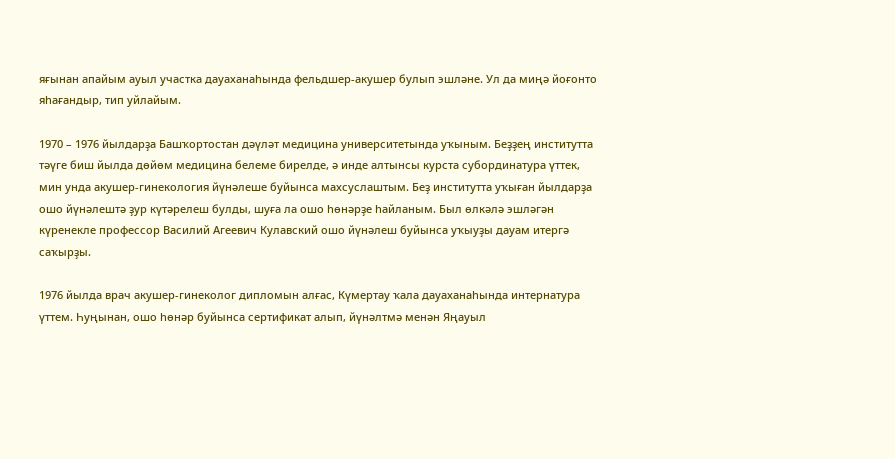яғынан апайым ауыл участка дауаханаһында фельдшер-акушер булып эшләне. Ул да миңә йоғонто яһағандыр, тип уйлайым.

1970 – 1976 йылдарҙа Башҡортостан дәүләт медицина университетында уҡыным. Беҙҙең институтта тәүге биш йылда дөйөм медицина белеме бирелде, ә инде алтынсы курста субординатура үттек, мин унда акушер-гинекология йүнәлеше буйынса махсуслаштым. Беҙ институтта уҡыған йылдарҙа ошо йүнәлештә ҙур күтәрелеш булды, шуға ла ошо һөнәрҙе һайланым. Был өлкәлә эшләгән күренекле профессор Василий Агеевич Кулавский ошо йүнәлеш буйынса уҡыуҙы дауам итергә саҡырҙы.

1976 йылда врач акушер-гинеколог дипломын алғас, Күмертау ҡала дауаханаһында интернатура үттем. Һуңынан, ошо һөнәр буйынса сертификат алып, йүнәлтмә менән Яңауыл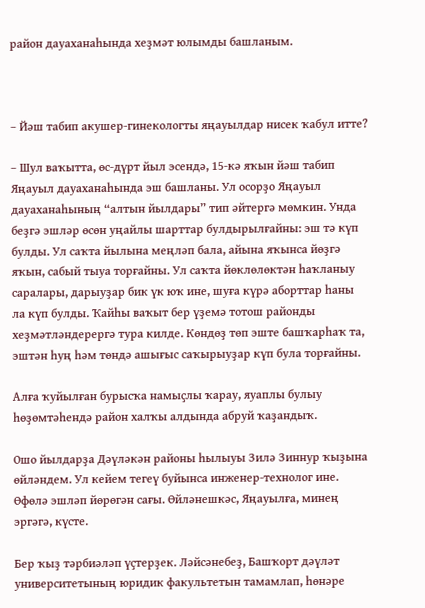район дауаханаһында хеҙмәт юлымды башланым.



– Йәш табип акушер-гинекологты яңауылдар нисек ҡабул итте?

– Шул ваҡытта, өс-дүрт йыл эсендә, 15-кә яҡын йәш табип Яңауыл дауаханаһында эш башланы. Ул осорҙо Яңауыл дауаханаһының “алтын йылдары” тип әйтергә мөмкин. Унда беҙгә эшләр өсөн уңайлы шарттар булдырылғайны: эш тә күп булды. Ул саҡта йылына меңләп бала, айына яҡынса йөҙгә яҡын, сабый тыуа торғайны. Ул саҡта йөклөлөктән һаҡланыу саралары, дарыуҙар бик үк юҡ ине, шуға күрә аборттар һаны ла күп булды. Ҡайһы ваҡыт бер үҙемә тотош районды хеҙмәтләндерергә тура килде. Көндөҙ төп эште башҡарһаҡ та, эштән һуң һәм төндә ашығыс саҡырыуҙар күп була торғайны.

Алға ҡуйылған бурысҡа намыҫлы ҡарау, яуаплы булыу һөҙөмтәһендә район халҡы алдында абруй ҡаҙандыҡ.

Ошо йылдарҙа Дәүләкән районы һылыуы Зилә Зиннур ҡыҙына өйләндем. Ул кейем тегеү буйынса инженер-технолог ине. Өфөлә эшләп йөрөгән сағы. Өйләнешкәс, Яңауылға, минең эргәгә, күсте.

Бер ҡыҙ тәрбиәләп үҫтерҙек. Ләйсәнебеҙ, Башҡорт дәүләт университетының юридик факультетын тамамлап, һөнәре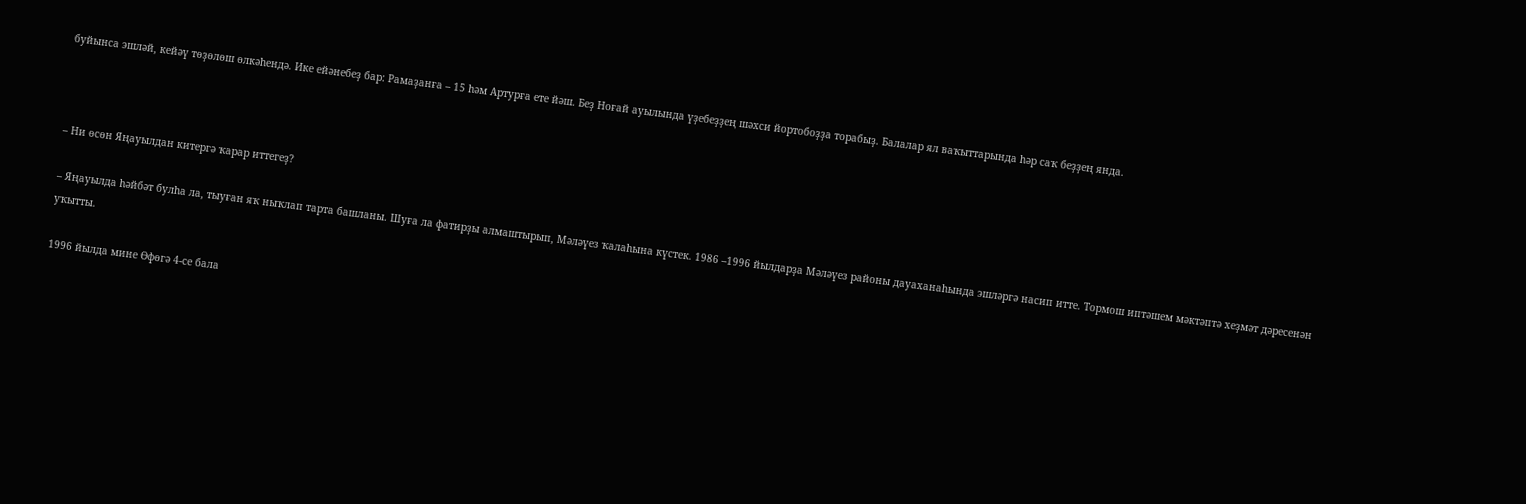буйынса эшләй, кейәү төҙөлөш өлкәһендә. Ике ейәнебеҙ бар: Рамаҙанға – 15 һәм Артурға ете йәш. Беҙ Ноғай ауылында үҙебеҙҙең шәхси йортобоҙҙа торабыҙ. Балалар ял ваҡыттарында һәр саҡ беҙҙең янда.



– Ни өсөн Яңауылдан китергә ҡарар иттегеҙ?

– Яңауылда һәйбәт булһа ла, тыуған яҡ ныҡлап тарта башланы. Шуға ла фатирҙы алмаштырып, Мәләүез ҡалаһына күстек. 1986 –1996 йылдарҙа Мәләүез районы дауаханаһында эшләргә насип итте. Тормош иптәшем мәктәптә хеҙмәт дәресенән уҡытты.

1996 йылда мине Өфөгә 4-се бала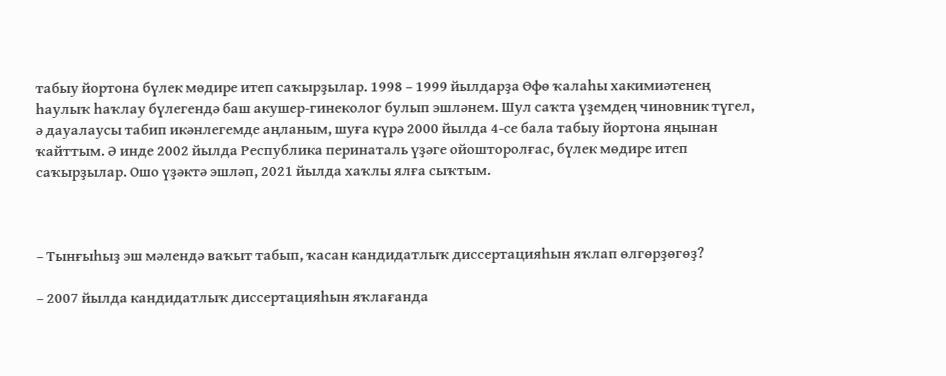табыу йортона бүлек мөдире итеп саҡырҙылар. 1998 – 1999 йылдарҙа Өфө ҡалаһы хакимиәтенең һаулыҡ һаҡлау бүлегендә баш акушер-гинеколог булып эшләнем. Шул саҡта үҙемдең чиновник түгел, ә дауалаусы табип икәнлегемде аңланым, шуға күрә 2000 йылда 4-се бала табыу йортона яңынан ҡайттым. Ә инде 2002 йылда Республика перинаталь үҙәге ойошторолғас, бүлек мөдире итеп саҡырҙылар. Ошо үҙәктә эшләп, 2021 йылда хаҡлы ялға сыҡтым.



– Тынғыһыҙ эш мәлендә ваҡыт табып, ҡасан кандидатлыҡ диссертацияһын яҡлап өлгөрҙөгөҙ?

– 2007 йылда кандидатлыҡ диссертацияһын яҡлағанда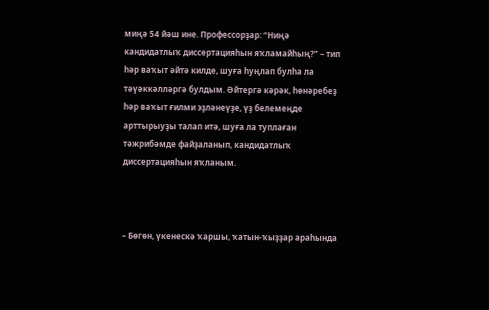миңә 54 йәш ине. Профессорҙар: “Ниңә кандидатлыҡ диссертацияһын яҡламайһың?” – тип һәр ваҡыт әйтә килде, шуға һуңлап булһа ла тәүәккәлләргә булдым. Әйтергә кәрәк, һөнәребеҙ һәр ваҡыт ғилми эҙләнеүҙе, үҙ белемеңде арттырыуҙы талап итә, шуға ла туплаған тәжрибәмде файҙаланып, кандидатлыҡ диссертацияһын яҡланым.



– Бөгөн, үкенескә ҡаршы, ҡатын-ҡыҙҙар араһында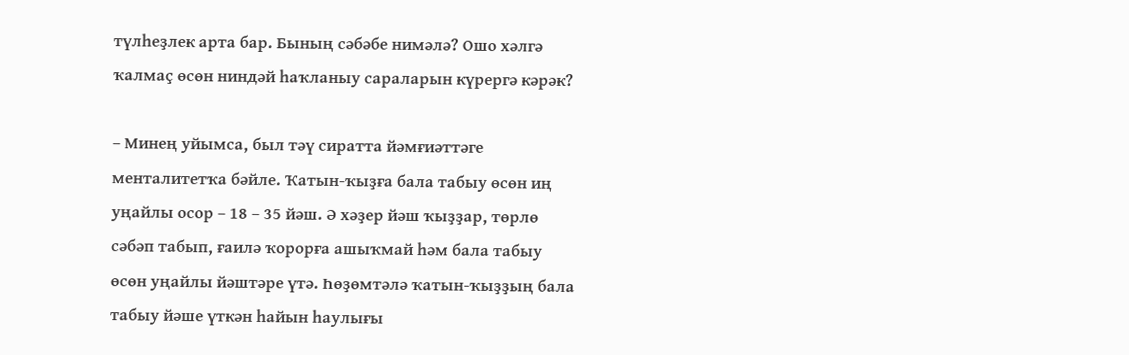түлһеҙлек арта бар. Бының сәбәбе нимәлә? Ошо хәлгә ҡалмаҫ өсөн ниндәй һаҡланыу сараларын күрергә кәрәк?

– Минең уйымса, был тәү сиратта йәмғиәттәге менталитетҡа бәйле. Ҡатын-ҡыҙға бала табыу өсөн иң уңайлы осор – 18 – 35 йәш. Ә хәҙер йәш ҡыҙҙар, төрлө сәбәп табып, ғаилә ҡорорға ашыҡмай һәм бала табыу өсөн уңайлы йәштәре үтә. Һөҙөмтәлә ҡатын-ҡыҙҙың бала табыу йәше үткән һайын һаулығы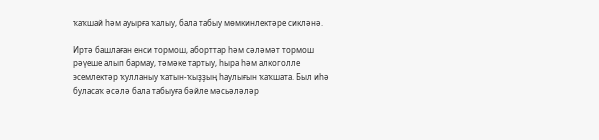ҡаҡшай һәм ауырға ҡалыу, бала табыу мөмкинлектәре сикләнә.

Иртә башлаған енси тормош, аборттар һәм сәләмәт тормош рәүеше алып бармау, тәмәке тартыу, һыра һәм алкоголле эсемлектәр ҡулланыу ҡатын-ҡыҙҙың һаулығын ҡаҡшата. Был иһә буласаҡ әсәлә бала табыуға бәйле мәсьәләләр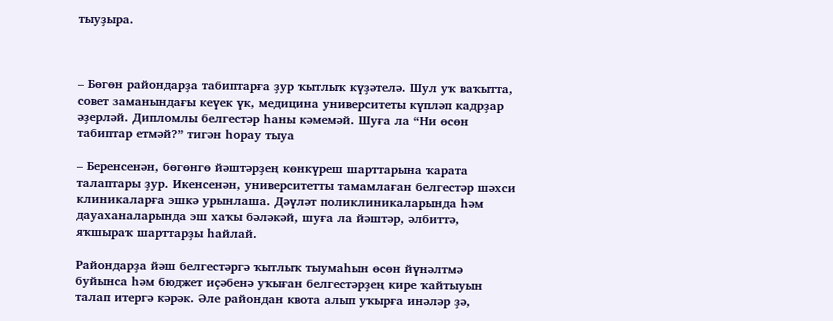тыуҙыра.



– Бөгөн райондарҙа табиптарға ҙур ҡытлыҡ күҙәтелә. Шул уҡ ваҡытта, совет заманындағы кеүек үк, медицина университеты күпләп кадрҙар әҙерләй. Дипломлы белгестәр һаны кәмемәй. Шуға ла “Ни өсөн табиптар етмәй?” тигән һорау тыуа

– Беренсенән, бөгөнгө йәштәрҙең көнкүреш шарттарына ҡарата талаптары ҙур. Икенсенән, университетты тамамлаған белгестәр шәхси клиникаларға эшкә урынлаша. Дәүләт поликлиникаларында һәм дауаханаларында эш хаҡы бәләкәй, шуға ла йәштәр, әлбиттә, яҡшыраҡ шарттарҙы һайлай.

Райондарҙа йәш белгестәргә ҡытлыҡ тыумаһын өсөн йүнәлтмә буйынса һәм бюджет иҫәбенә уҡыған белгестәрҙең кире ҡайтыуын талап итергә кәрәк. Әле райондан квота алып уҡырға инәләр ҙә,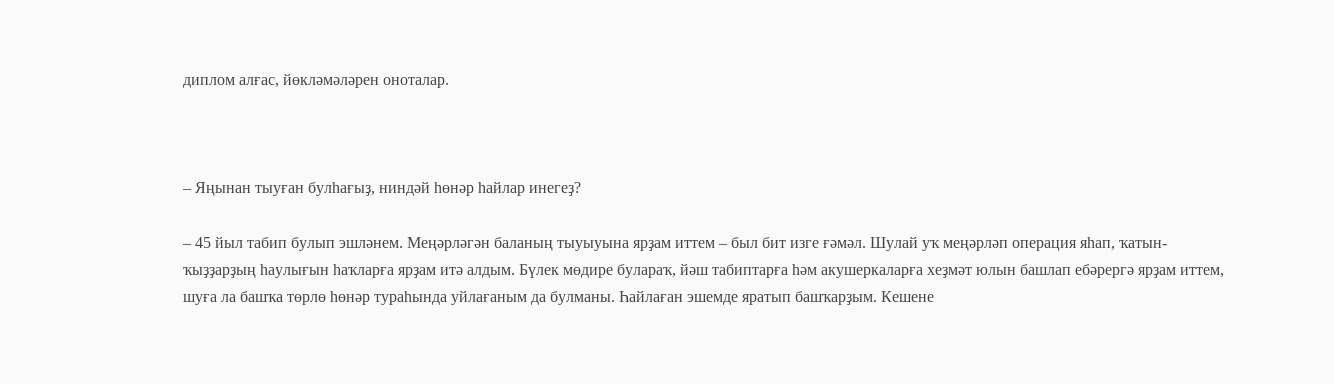диплом алғас, йөкләмәләрен оноталар.



– Яңынан тыуған булһағыҙ, ниндәй һөнәр һайлар инегеҙ?

– 45 йыл табип булып эшләнем. Меңәрләгән баланың тыуыуына ярҙам иттем – был бит изге ғәмәл. Шулай уҡ меңәрләп операция яһап, ҡатын-ҡыҙҙарҙың һаулығын һаҡларға ярҙам итә алдым. Бүлек мөдире булараҡ, йәш табиптарға һәм акушеркаларға хеҙмәт юлын башлап ебәрергә ярҙам иттем, шуға ла башҡа төрлө һөнәр тураһында уйлағаным да булманы. Һайлаған эшемде яратып башҡарҙым. Кешене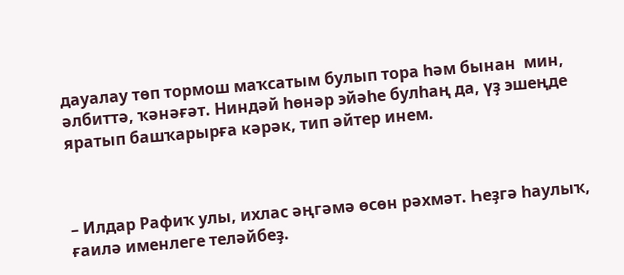дауалау төп тормош маҡсатым булып тора һәм бынан  мин, әлбиттә, ҡәнәғәт. Ниндәй һөнәр эйәһе булһаң да, үҙ эшеңде яратып башҡарырға кәрәк, тип әйтер инем.



– Илдар Рафиҡ улы, ихлас әңгәмә өсөн рәхмәт. Һеҙгә һаулыҡ, ғаилә именлеге теләйбеҙ.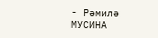- Рәмилә МУСИНА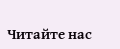Читайте нас